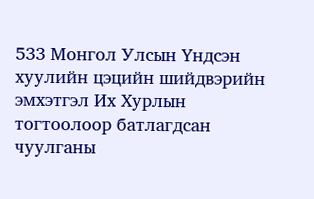533 Монгол Улсын Үндсэн хуулийн цэцийн шийдвэрийн эмхэтгэл Их Хурлын тогтоолоор батлагдсан чуулганы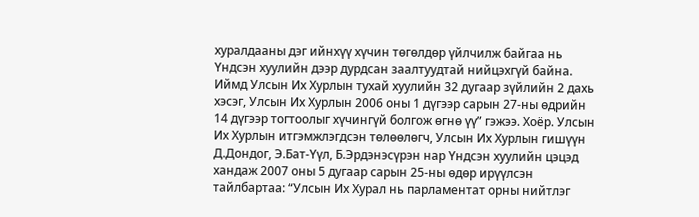хуралдааны дэг ийнхүү хүчин төгөлдөр үйлчилж байгаа нь Үндсэн хуулийн дээр дурдсан заалтуудтай нийцэхгүй байна. Иймд Улсын Их Хурлын тухай хуулийн 32 дугаар зүйлийн 2 дахь хэсэг, Улсын Их Хурлын 2006 оны 1 дүгээр сарын 27-ны өдрийн 14 дүгээр тогтоолыг хүчингүй болгож өгнө үү” гэжээ. Хоёр. Улсын Их Хурлын итгэмжлэгдсэн төлөөлөгч, Улсын Их Хурлын гишүүн Д.Дондог, Э.Бат-Үүл, Б.Эрдэнэсүрэн нар Үндсэн хуулийн цэцэд хандаж 2007 оны 5 дугаар сарын 25-ны өдөр ирүүлсэн тайлбартаа: “Улсын Их Хурал нь парламентат орны нийтлэг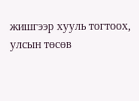жишгээр хууль тогтоох, улсын төсөв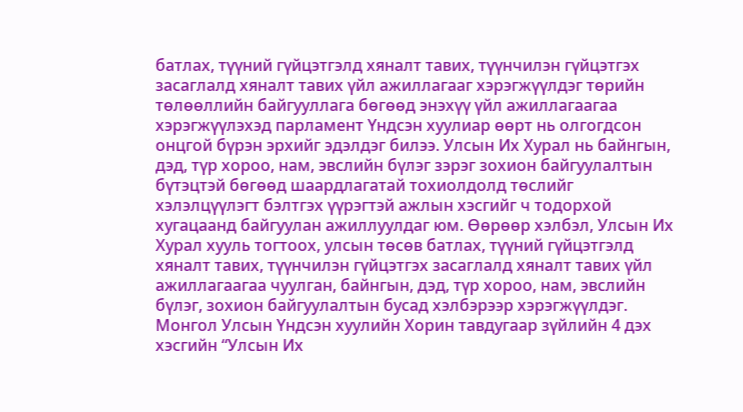батлах, түүний гүйцэтгэлд хяналт тавих, түүнчилэн гүйцэтгэх засаглалд хяналт тавих үйл ажиллагааг хэрэгжүүлдэг төрийн төлөөллийн байгууллага бөгөөд энэхүү үйл ажиллагаагаа хэрэгжүүлэхэд парламент Үндсэн хуулиар өөрт нь олгогдсон онцгой бүрэн эрхийг эдэлдэг билээ. Улсын Их Хурал нь байнгын, дэд, түр хороо, нам, эвслийн бүлэг зэрэг зохион байгуулалтын бүтэцтэй бөгөөд шаардлагатай тохиолдолд төслийг хэлэлцүүлэгт бэлтгэх үүрэгтэй ажлын хэсгийг ч тодорхой хугацаанд байгуулан ажиллуулдаг юм. Өөрөөр хэлбэл, Улсын Их Хурал хууль тогтоох, улсын төсөв батлах, түүний гүйцэтгэлд хяналт тавих, түүнчилэн гүйцэтгэх засаглалд хяналт тавих үйл ажиллагаагаа чуулган, байнгын, дэд, түр хороо, нам, эвслийн бүлэг, зохион байгуулалтын бусад хэлбэрээр хэрэгжүүлдэг. Монгол Улсын Үндсэн хуулийн Хорин тавдугаар зүйлийн 4 дэх хэсгийн “Улсын Их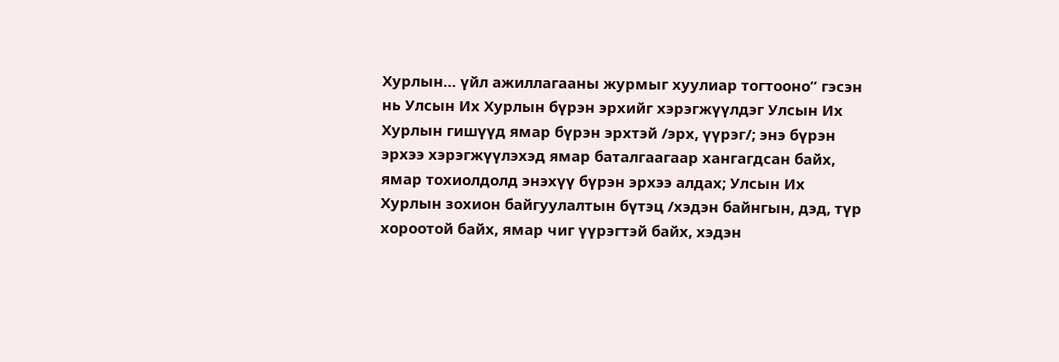Хурлын… үйл ажиллагааны журмыг хуулиар тогтооно” гэсэн нь Улсын Их Хурлын бүрэн эрхийг хэрэгжүүлдэг Улсын Их Хурлын гишүүд ямар бүрэн эрхтэй /эрх, үүрэг/; энэ бүрэн эрхээ хэрэгжүүлэхэд ямар баталгаагаар хангагдсан байх, ямар тохиолдолд энэхүү бүрэн эрхээ алдах; Улсын Их Хурлын зохион байгуулалтын бүтэц /хэдэн байнгын, дэд, түр хороотой байх, ямар чиг үүрэгтэй байх, хэдэн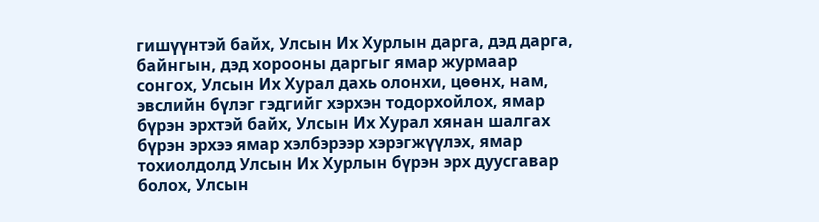гишүүнтэй байх, Улсын Их Хурлын дарга, дэд дарга, байнгын, дэд хорооны даргыг ямар журмаар сонгох, Улсын Их Хурал дахь олонхи, цөөнх, нам, эвслийн бүлэг гэдгийг хэрхэн тодорхойлох, ямар бүрэн эрхтэй байх, Улсын Их Хурал хянан шалгах бүрэн эрхээ ямар хэлбэрээр хэрэгжүүлэх, ямар тохиолдолд Улсын Их Хурлын бүрэн эрх дуусгавар болох, Улсын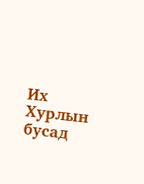Их Хурлын бусад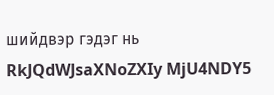шийдвэр гэдэг нь
RkJQdWJsaXNoZXIy MjU4NDY5